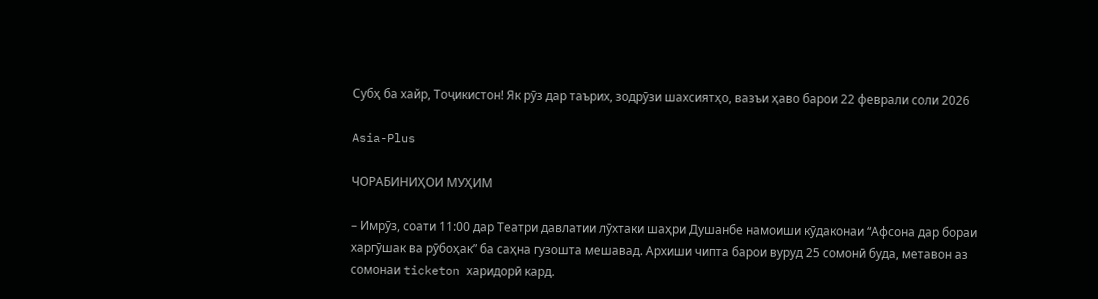Субҳ ба хайр, Тоҷикистон! Як рӯз дар таърих, зодрӯзи шахсиятҳо, вазъи ҳаво барои 22 феврали соли 2026

Asia-Plus

ЧОРАБИНИҲОИ МУҲИМ

– Имрӯз, соати 11:00 дар Театри давлатии лӯхтаки шаҳри Душанбе намоиши кӯдаконаи “Афсона дар бораи харгӯшак ва рӯбоҳак” ба саҳна гузошта мешавад. Архиши чипта барои вуруд 25 сомонӣ буда, метавон аз сомонаи ticketon харидорӣ кард.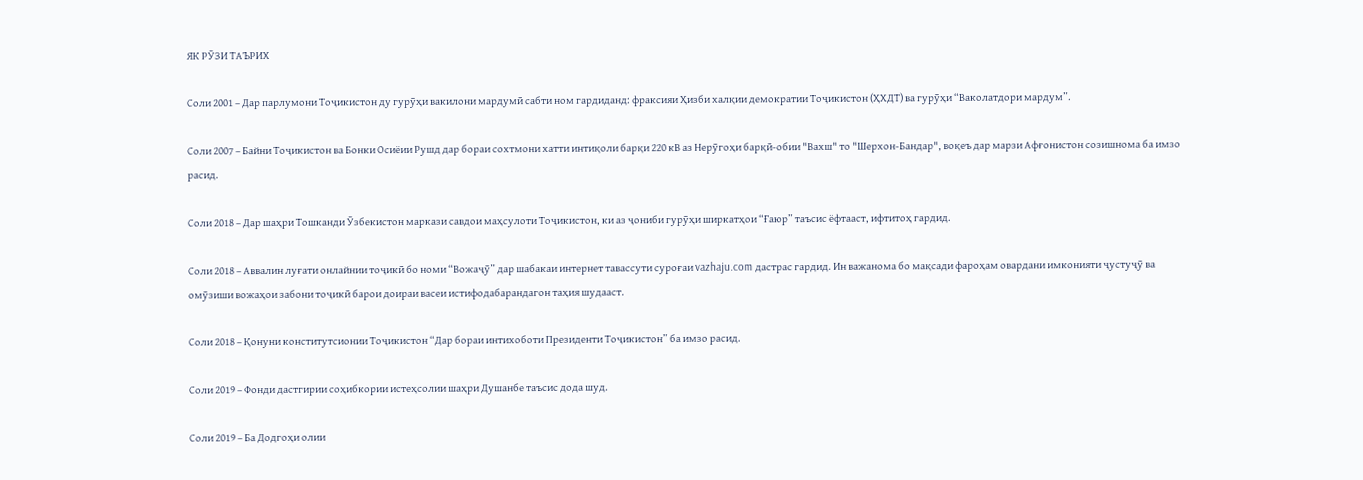ЯК РӮЗИ ТАЪРИХ

Соли 2001 – Дар парлумони Тоҷикистон ду гурӯҳи вакилони мардумӣ сабти ном гардиданд: фраксияи Ҳизби халқии демократии Тоҷикистон (ҲХДТ) ва гурӯҳи “Ваколатдори мардум”.

Соли 2007 – Байни Тоҷикистон ва Бонки Осиёии Рушд дар бораи сохтмони хатти интиқоли барқи 220 кВ аз Нерӯгоҳи барқӣ-обии "Вахш" то "Шерхон-Бандар", воқеъ дар марзи Афғонистон созишнома ба имзо расид.

Соли 2018 – Дар шаҳри Тошканди Ӯзбекистон маркази савдои маҳсулоти Тоҷикистон, ки аз ҷониби гурӯҳи ширкатҳои “Ғаюр” таъсис ёфтааст, ифтитоҳ гардид.

Соли 2018 – Аввалин луғати онлайнии тоҷикӣ бо номи “Вожаҷӯ” дар шабакаи интернет тавассути суроғаи vazhaju.com дастрас гардид. Ин важанома бо мақсади фароҳам овардани имконияти ҷустуҷӯ ва омӯзиши вожаҳои забони тоҷикӣ барои доираи васеи истифодабарандагон таҳия шудааст.

Cоли 2018 – Қонуни конститутсионии Тоҷикистон “Дар бораи интихоботи Президенти Тоҷикистон” ба имзо расид.

Соли 2019 – Фонди дастгирии соҳибкории истеҳсолии шаҳри Душанбе таъсис дода шуд.

Соли 2019 – Ба Додгоҳи олии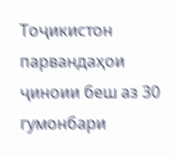Тоҷикистон парвандаҳои ҷиноии беш аз 30 гумонбари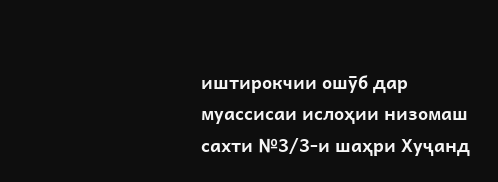иштирокчии ошӯб дар муассисаи ислоҳии низомаш сахти №3/3-и шаҳри Хуҷанд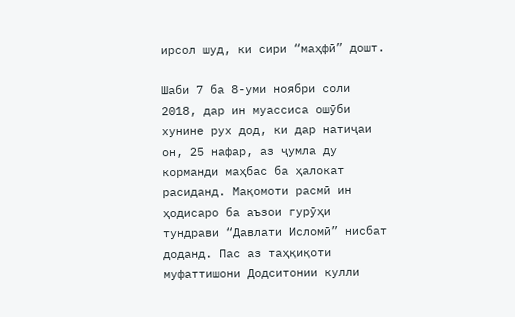ирсол шуд, ки сири “маҳфӣ” дошт.

Шаби 7 ба 8-уми ноябри соли 2018, дар ин муассиса ошӯби хунине рух дод, ки дар натиҷаи он, 25 нафар, аз ҷумла ду корманди маҳбас ба ҳалокат расиданд. Мақомоти расмӣ ин ҳодисаро ба аъзои гурӯҳи тундрави “Давлати Исломӣ” нисбат доданд. Пас аз таҳқиқоти муфаттишони Додситонии кулли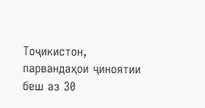Тоҷикистон, парвандаҳои ҷиноятии беш аз 30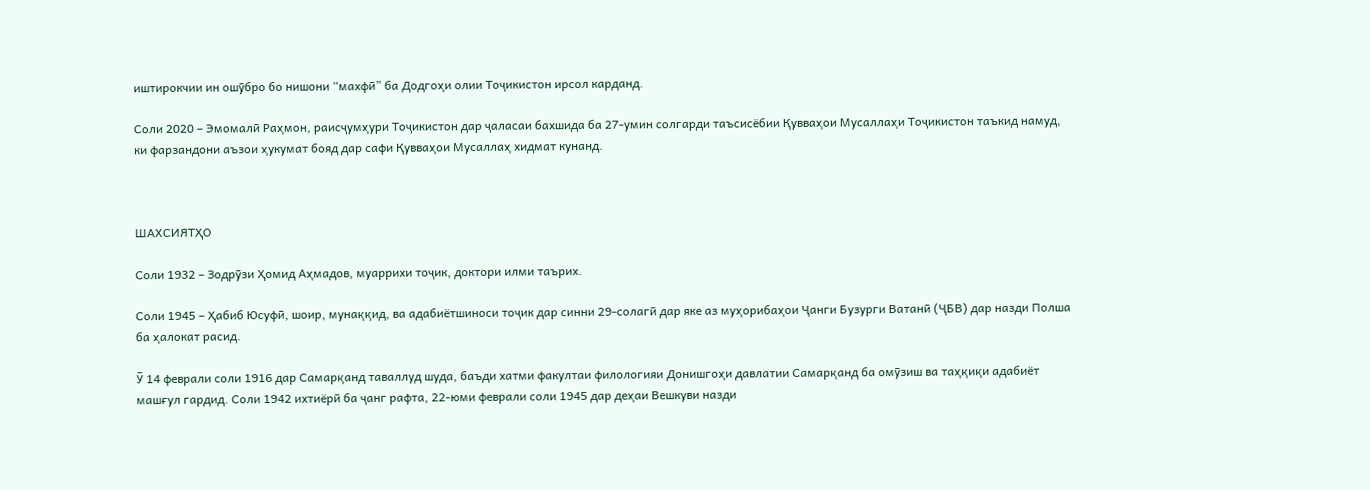иштирокчии ин ошӯбро бо нишони “махфӣ” ба Додгоҳи олии Тоҷикистон ирсол карданд.

Соли 2020 – Эмомалӣ Раҳмон, раисҷумҳури Тоҷикистон дар ҷаласаи бахшида ба 27-умин солгарди таъсисёбии Қувваҳои Мусаллаҳи Тоҷикистон таъкид намуд, ки фарзандони аъзои ҳукумат бояд дар сафи Қувваҳои Мусаллаҳ хидмат кунанд.



ШАХСИЯТҲО

Соли 1932 – Зодрӯзи Ҳомид Аҳмадов, муаррихи тоҷик, доктори илми таърих.

Соли 1945 – Ҳабиб Юсуфӣ, шоир, мунаққид, ва адабиётшиноси тоҷик дар синни 29-солагӣ дар яке аз муҳорибаҳои Ҷанги Бузурги Ватанӣ (ҶБВ) дар назди Полша ба ҳалокат расид.

Ӯ 14 феврали соли 1916 дар Самарқанд таваллуд шуда, баъди хатми факултаи филологияи Донишгоҳи давлатии Самарқанд ба омӯзиш ва таҳқиқи адабиёт машғул гардид. Соли 1942 ихтиёрӣ ба ҷанг рафта, 22-юми феврали соли 1945 дар деҳаи Вешкуви назди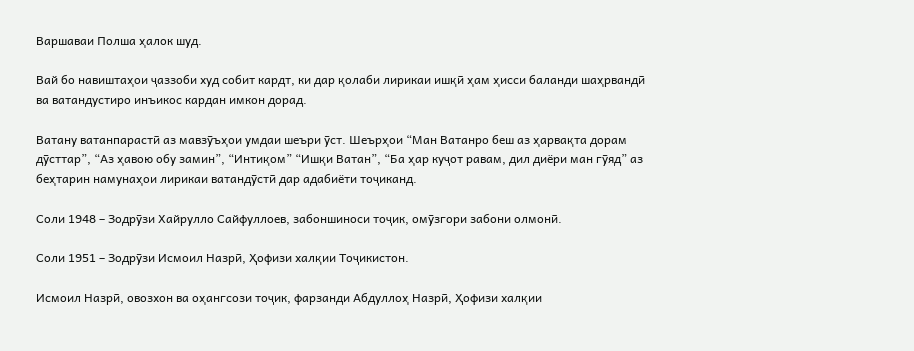Варшаваи Полша ҳалок шуд.

Вай бо навиштаҳои ҷаззоби худ собит кардт, ки дар қолаби лирикаи ишқӣ ҳам ҳисси баланди шаҳрвандӣ ва ватандустиро инъикос кардан имкон дорад.

Ватану ватанпарастӣ аз мавзӯъҳои умдаи шеъри ӯст. Шеърҳои “Ман Ватанро беш аз ҳарвақта дорам дӯсттар”, “Аз ҳавою обу замин”, “Интиқом” “Ишқи Ватан”, “Ба ҳар куҷот равам, дил диёри ман гӯяд” аз беҳтарин намунаҳои лирикаи ватандӯстӣ дар адабиёти тоҷиканд.

Соли 1948 – Зодрӯзи Хайрулло Сайфуллоев, забоншиноси тоҷик, омӯзгори забони олмонӣ.

Соли 1951 – Зодрӯзи Исмоил Назрӣ, Ҳофизи халқии Тоҷикистон.

Исмоил Назрӣ, овозхон ва оҳангсози тоҷик, фарзанди Абдуллоҳ Назрӣ, Ҳофизи халқии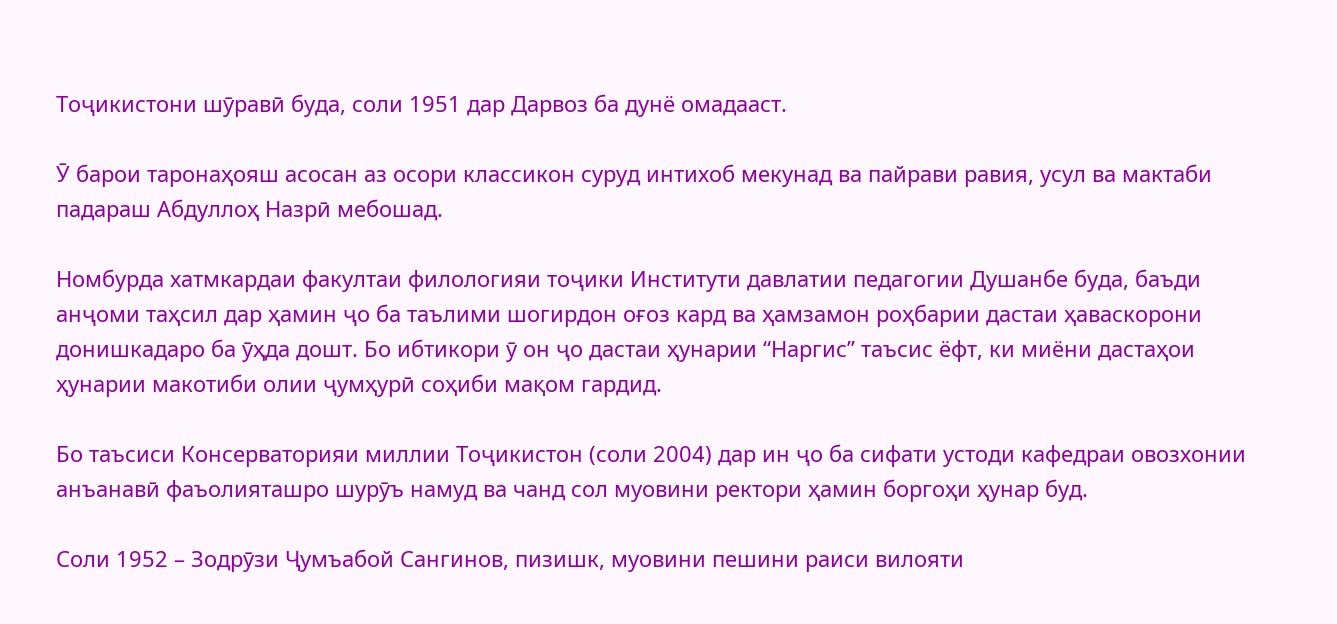Тоҷикистони шӯравӣ буда, соли 1951 дар Дарвоз ба дунё омадааст.

Ӯ барои таронаҳояш асосан аз осори классикон суруд интихоб мекунад ва пайрави равия, усул ва мактаби падараш Абдуллоҳ Назрӣ мебошад.

Номбурда хатмкардаи факултаи филологияи тоҷики Институти давлатии педагогии Душанбе буда, баъди анҷоми таҳсил дар ҳамин ҷо ба таълими шогирдон оғоз кард ва ҳамзамон роҳбарии дастаи ҳаваскорони донишкадаро ба ӯҳда дошт. Бо ибтикори ӯ он ҷо дастаи ҳунарии “Наргис” таъсис ёфт, ки миёни дастаҳои ҳунарии макотиби олии ҷумҳурӣ соҳиби мақом гардид.

Бо таъсиси Консерваторияи миллии Тоҷикистон (соли 2004) дар ин ҷо ба сифати устоди кафедраи овозхонии анъанавӣ фаъолияташро шурӯъ намуд ва чанд сол муовини ректори ҳамин боргоҳи ҳунар буд.

Соли 1952 – Зодрӯзи Ҷумъабой Сангинов, пизишк, муовини пешини раиси вилояти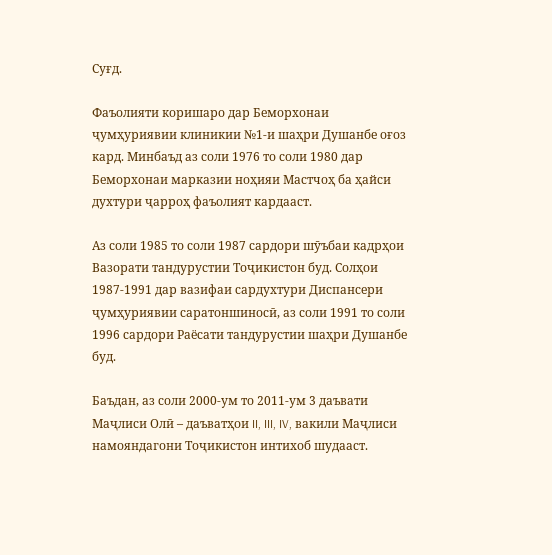Суғд.

Фаъолияти коришаро дар Беморхонаи ҷумҳуриявии клиникии №1-и шаҳри Душанбе оғоз кард. Минбаъд аз соли 1976 то соли 1980 дар Беморхонаи марказии ноҳияи Мастчоҳ ба ҳайси духтури ҷарроҳ фаъолият кардааст.

Аз соли 1985 то соли 1987 сардори шӯъбаи кадрҳои Вазорати тандурустии Тоҷикистон буд. Солҳои 1987-1991 дар вазифаи сардухтури Диспансери ҷумҳуриявии саратоншиносӣ, аз соли 1991 то соли 1996 сардори Раёсати тандурустии шаҳри Душанбе буд.

Баъдан, аз соли 2000-ум то 2011-ум 3 даъвати Маҷлиси Олӣ – даъватҳои II, III, IV, вакили Маҷлиси намояндагони Тоҷикистон интихоб шудааст.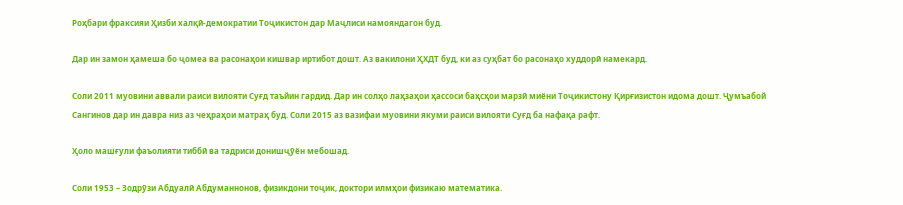Роҳбари фраксияи Ҳизби халқӣ-демократии Тоҷикистон дар Маҷлиси намояндагон буд.

Дар ин замон ҳамеша бо ҷомеа ва расонаҳои кишвар иртибот дошт. Аз вакилони ҲХДТ буд, ки аз суҳбат бо расонаҳо худдорӣ намекард.

Соли 2011 муовини аввали раиси вилояти Суғд таъйин гардид. Дар ин солҳо лаҳзаҳои ҳассоси баҳсҳои марзӣ миёни Тоҷикистону Қирғизистон идома дошт. Ҷумъабой Сангинов дар ин давра низ аз чеҳраҳои матраҳ буд. Соли 2015 аз вазифаи муовини якуми раиси вилояти Суғд ба нафақа рафт.

Ҳоло машғули фаъолияти тиббӣ ва тадриси донишҷӯён мебошад.

Соли 1953 – Зодрӯзи Абдуалӣ Абдуманнонов, физикдони тоҷик, доктори илмҳои физикаю математика.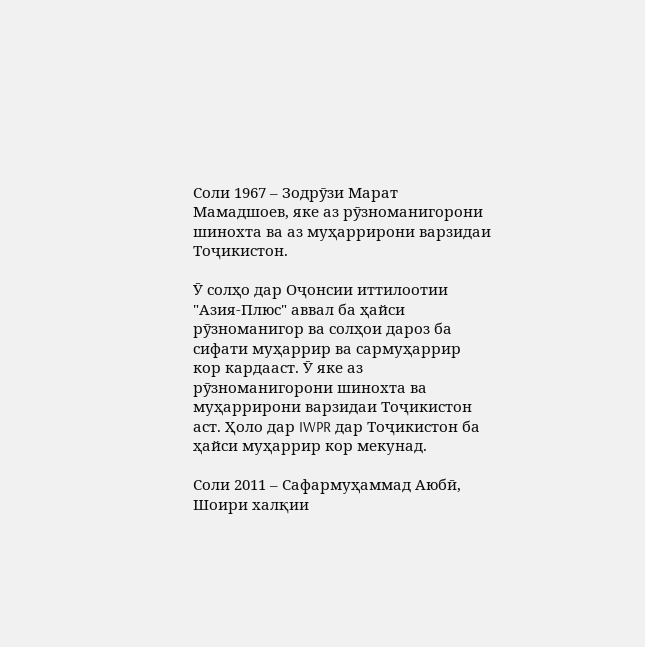Соли 1967 – Зодрӯзи Марат Мамадшоев, яке аз рӯзноманигорони шинохта ва аз муҳаррирони варзидаи Тоҷикистон.

Ӯ солҳо дар Оҷонсии иттилоотии "Азия-Плюс" аввал ба ҳайси рӯзноманигор ва солҳои дароз ба сифати муҳаррир ва сармуҳаррир кор кардааст. Ӯ яке аз рӯзноманигорони шинохта ва муҳаррирони варзидаи Тоҷикистон аст. Ҳоло дар IWPR дар Тоҷикистон ба ҳайси муҳаррир кор мекунад.

Соли 2011 – Сафармуҳаммад Аюбӣ, Шоири халқии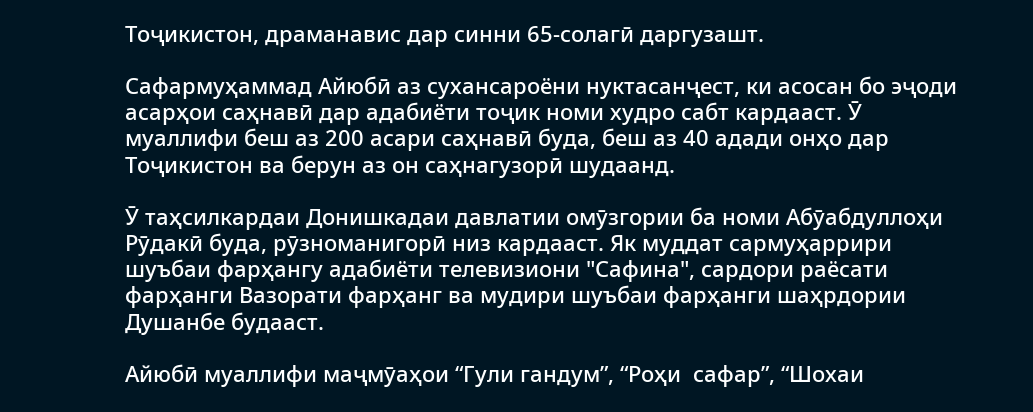Тоҷикистон, драманавис дар синни 65-солагӣ даргузашт.

Сафармуҳаммад Айюбӣ аз сухансароёни нуктасанҷест, ки асосан бо эҷоди асарҳои саҳнавӣ дар адабиёти тоҷик номи худро сабт кардааст. Ӯ муаллифи беш аз 200 асари саҳнавӣ буда, беш аз 40 адади онҳо дар Тоҷикистон ва берун аз он саҳнагузорӣ шудаанд.

Ӯ таҳсилкардаи Донишкадаи давлатии омӯзгории ба номи Абӯабдуллоҳи Рӯдакӣ буда, рӯзноманигорӣ низ кардааст. Як муддат сармуҳаррири шуъбаи фарҳангу адабиёти телевизиони "Сафина", сардори раёсати фарҳанги Вазорати фарҳанг ва мудири шуъбаи фарҳанги шаҳрдории Душанбе будааст.

Айюбӣ муаллифи маҷмӯаҳои “Гули гандум”, “Роҳи  сафар”, “Шохаи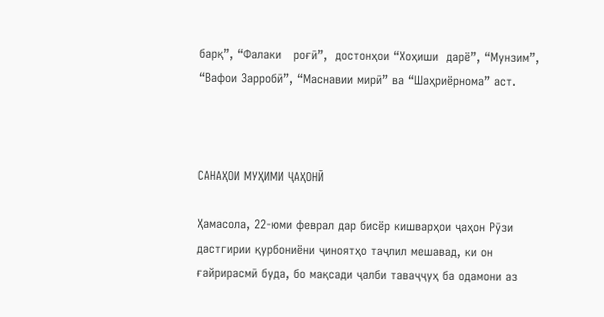барқ”, “Фалаки   роғӣ”,  достонҳои “Хоҳиши  дарё”, “Мунзим”, “Вафои Зарробӣ”, “Маснавии мирӣ” ва “Шаҳриёрнома” аст.



САНАҲОИ МУҲИМИ ҶАҲОНӢ

Ҳамасола, 22-юми феврал дар бисёр кишварҳои ҷаҳон Рӯзи дастгирии қурбониёни ҷиноятҳо таҷлил мешавад, ки он ғайрирасмӣ буда, бо мақсади ҷалби таваҷҷуҳ ба одамони аз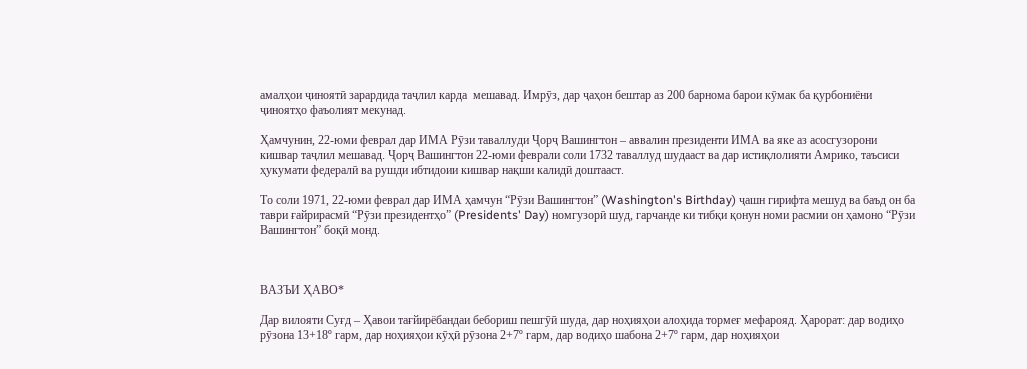амалҳои ҷиноятӣ зарардида таҷлил карда  мешавад. Имрӯз, дар ҷаҳон бештар аз 200 барнома барои кӯмак ба қурбониёни ҷиноятҳо фаъолият мекунад.

Ҳамчунин, 22-юми феврал дар ИМА Рӯзи таваллуди Ҷорҷ Вашингтон – аввалин президенти ИМА ва яке аз асосгузорони кишвар таҷлил мешавад. Ҷорҷ Вашингтон 22-юми феврали соли 1732 таваллуд шудааст ва дар истиқлолияти Амрико, таъсиси ҳукумати федералӣ ва рушди ибтидоии кишвар нақши калидӣ доштааст.

То соли 1971, 22-юми феврал дар ИМА ҳамчун “Рӯзи Вашингтон” (Washington's Birthday) ҷашн гирифта мешуд ва баъд он ба таври ғайрирасмӣ “Рӯзи президентҳо” (Presidents' Day) номгузорӣ шуд, гарчанде ки тибқи қонун номи расмии он ҳамоно “Рӯзи Вашингтон” боқӣ монд.



ВАЗЪИ ҲАВО*

Дар вилояти Суғд – Ҳавои тағйирёбандаи бебориш пешгӯӣ шуда, дар ноҳияҳои алоҳида тормеғ мефарояд. Ҳарорат: дар водиҳо рӯзона 13+18º гарм, дар ноҳияҳои кӯҳӣ рӯзона 2+7º гарм, дар водиҳо шабона 2+7º гарм, дар ноҳияҳои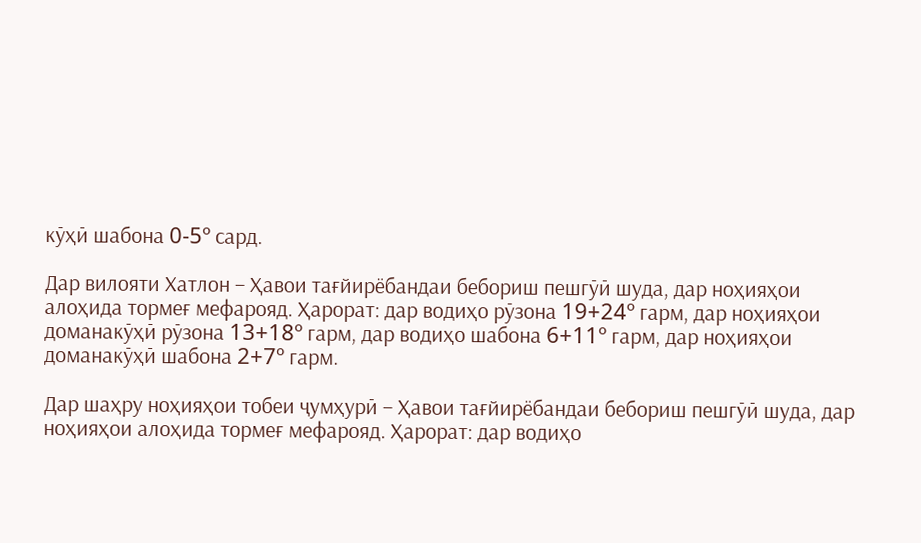кӯҳӣ шабона 0-5º сард.

Дар вилояти Хатлон – Ҳавои тағйирёбандаи бебориш пешгӯӣ шуда, дар ноҳияҳои алоҳида тормеғ мефарояд. Ҳарорат: дар водиҳо рӯзона 19+24º гарм, дар ноҳияҳои доманакӯҳӣ рӯзона 13+18º гарм, дар водиҳо шабона 6+11º гарм, дар ноҳияҳои доманакӯҳӣ шабона 2+7º гарм.

Дар шаҳру ноҳияҳои тобеи ҷумҳурӣ – Ҳавои тағйирёбандаи бебориш пешгӯӣ шуда, дар ноҳияҳои алоҳида тормеғ мефарояд. Ҳарорат: дар водиҳо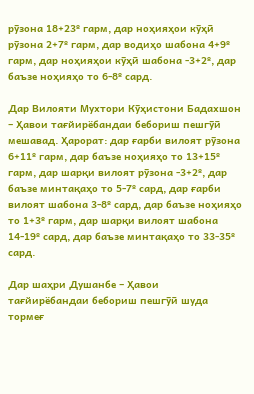рӯзона 18+23º гарм, дар ноҳияҳои кӯҳӣ рӯзона 2+7º гарм, дар водиҳо шабона 4+9º гарм, дар ноҳияҳои кӯҳӣ шабона -3+2º, дар баъзе ноҳияҳо то 6-8º сард.

Дар Вилояти Мухтори Кӯҳистони Бадахшон – Ҳавои тағйирёбандаи бебориш пешгӯӣ мешавад. Ҳарорат: дар ғарби вилоят рӯзона 6+11º гарм, дар баъзе ноҳияҳо то 13+15º гарм, дар шарқи вилоят рӯзона -3+2º, дар баъзе минтақаҳо то 5-7º сард, дар ғарби вилоят шабона 3-8º сард, дар баъзе ноҳияҳо то 1+3º гарм, дар шарқи вилоят шабона 14-19º сард, дар баъзе минтақаҳо то 33-35º сард.

Дар шаҳри Душанбе – Ҳавои  тағйирёбандаи бебориш пешгӯӣ шуда тормеғ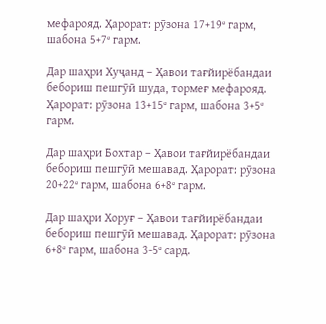мефарояд. Ҳарорат: рӯзона 17+19º гарм, шабона 5+7º гарм.

Дар шаҳри Хуҷанд – Ҳавои тағйирёбандаи бебориш пешгӯӣ шуда, тормеғ мефарояд. Ҳарорат: рӯзона 13+15º гарм, шабона 3+5º гарм.

Дар шаҳри Бохтар – Ҳавои тағйирёбандаи бебориш пешгӯӣ мешавад. Ҳарорат: рӯзона 20+22º гарм, шабона 6+8º гарм.

Дар шаҳри Хоруғ – Ҳавои тағйирёбандаи бебориш пешгӯӣ мешавад. Ҳарорат: рӯзона 6+8º гарм, шабона 3-5º сард.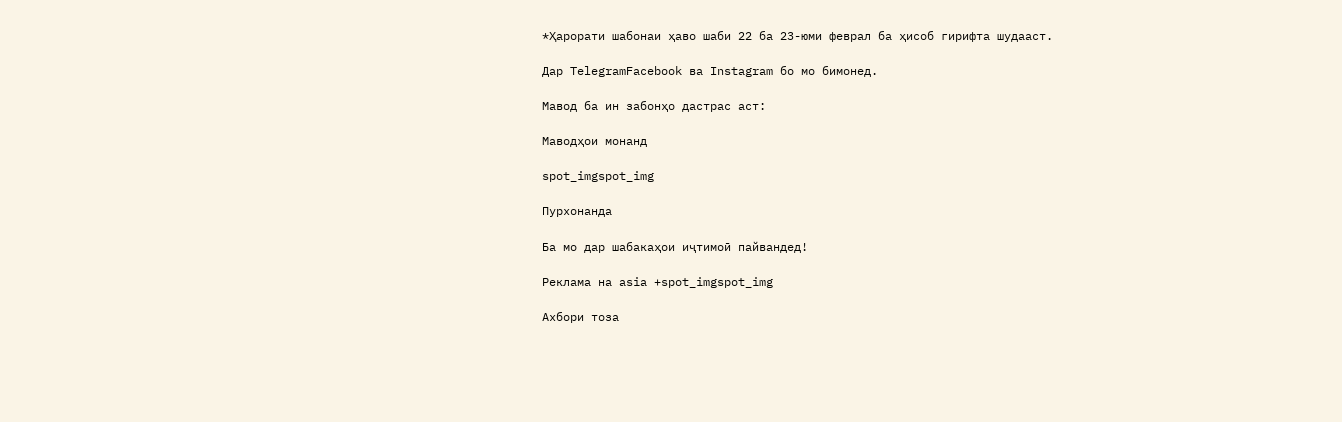*Ҳарорати шабонаи ҳаво шаби 22 ба 23-юми феврал ба ҳисоб гирифта шудааст.

Дар TelegramFacebook ва Instagram бо мо бимонед.

Мавод ба ин забонҳо дастрас аст:

Маводҳои монанд

spot_imgspot_img

Пурхонанда

Ба мо дар шабакаҳои иҷтимоӣ пайвандед!

Реклама на asia +spot_imgspot_img

Ахбори тоза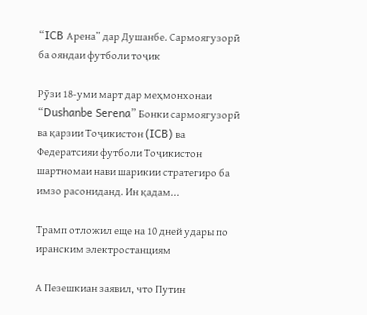“ICB Арена” дар Душанбе. Сармоягузорӣ ба ояндаи футболи тоҷик

Рӯзи 18-уми март дар меҳмонхонаи “Dushanbe Serena” Бонки сармоягузорӣ ва қарзии Тоҷикистон (ICB) ва Федератсияи футболи Тоҷикистон шартномаи нави шарикии стратегиро ба имзо расониданд. Ин қадам...

Трамп отложил еще на 10 дней удары по иранским электростанциям

А Пезешкиан заявил, что Путин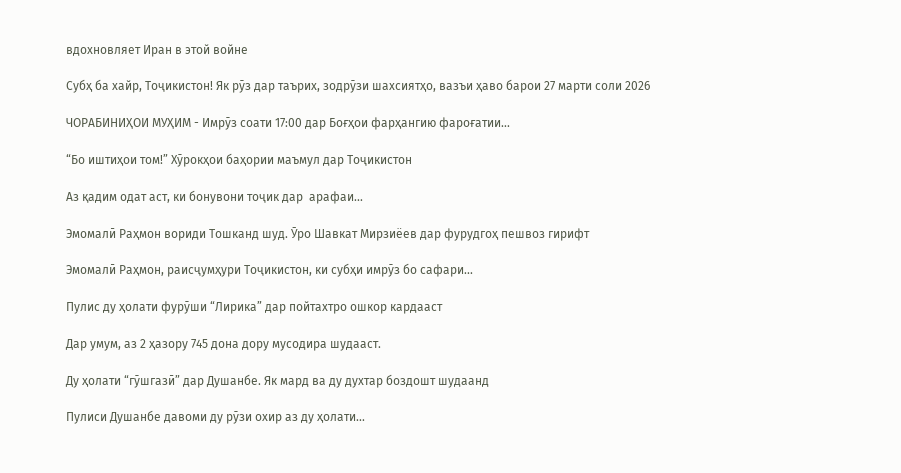вдохновляет Иран в этой войне

Субҳ ба хайр, Тоҷикистон! Як рӯз дар таърих, зодрӯзи шахсиятҳо, вазъи ҳаво барои 27 марти соли 2026

ЧОРАБИНИҲОИ МУҲИМ - Имрӯз соати 17:00 дар Боғҳои фарҳангию фароғатии...

“Бо иштиҳои том!” Хӯрокҳои баҳории маъмул дар Тоҷикистон

Аз қадим одат аст, ки бонувони тоҷик дар  арафаи...

Эмомалӣ Раҳмон вориди Тошканд шуд. Ӯро Шавкат Мирзиёев дар фурудгоҳ пешвоз гирифт

Эмомалӣ Раҳмон, раисҷумҳури Тоҷикистон, ки субҳи имрӯз бо сафари...

Пулис ду ҳолати фурӯши “Лирика” дар пойтахтро ошкор кардааст

Дар умум, аз 2 ҳазору 745 дона дору мусодира шудааст.

Ду ҳолати “гӯшгазӣ” дар Душанбе. Як мард ва ду духтар боздошт шудаанд

Пулиси Душанбе давоми ду рӯзи охир аз ду ҳолати...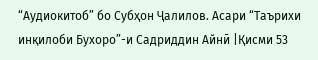“Аудиокитоб” бо Субҳон Ҷалилов. Асари “Таърихи инқилоби Бухоро”-и Садриддин Айнӣ |Қисми 53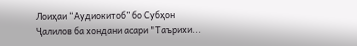Лоиҳаи “Аудиокитоб” бо Субҳон Ҷалилов ба хондани асари "Таърихи...